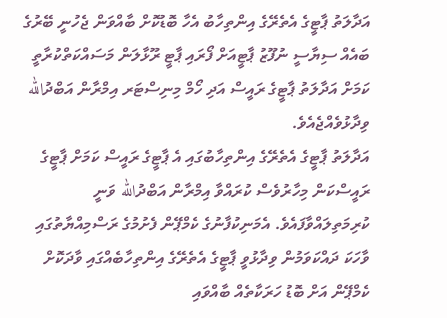އަދާލަތު ޕާޓީގެ އެތެރޭގެ އިންތިހާބު އެހާ ބޮޑުކޮށް ބާއްވަން ޖެހުނީ ބޭރުގެ ބައެއް ސިޔާސީ ނުފޫޒު ޕާޓީއަށް ފޯރައި ޕާޓީ ރޫޅާލަން މަސައްކަތްކުރާތީ ކަމަށް އަދާލަތު ޕާޓީގެ ރައީސް އަދި ހޯމް މިނިސްޓަރ އިމްރާން އަބްދުالله ވިދާޅުވެއްޖެއެވެ.
އަދާލަތު ޕާޓީގެ އެތެރޭގެ އިންތިހާބުގައި އެ ޕާޓީގެ ރައީސް ކަމަށް ޕާޓީގެ ރައީސްކަން މިހާރުވެސް ކުރައްވާ އިމްރާން އަބްދުالله ވަނީ ކުރިމަތިލައްވާފައެވެ. އެމަނިކުފާނުގެ ކެމްޕޭން ފެށުމުގެ ރަސްމިއްޔާތުގައި ވާހަކަ ދައްކަވަމުން ވިދާޅުވީ ޕާޓީގެ އެތެރޭގެ އިންތިހާބެއްގައި ވާދަކޮށް ކެމްޕޭން އަށް ބޮޑު ހަރަކާތެއް ބާއްވައި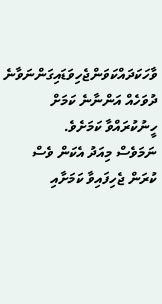ވާހަކަދައްކަވަންޖެހިވަޑައިގަންނަވާނެ ދުވަހެއް އަންނާނެ ކަމަށް ހީނުކުރައްވާ ކަމަށެވެ.
ނަމަވެސް މިއަދު އެކަން ވެސް ކުރަން ޖެހިފައިވާ ކަމަށާއި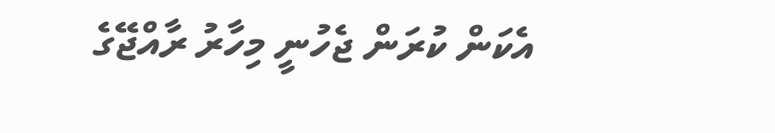އެކަން ކުރަން ޖެހުނީ މިހާރު ރާއްޖޭގެ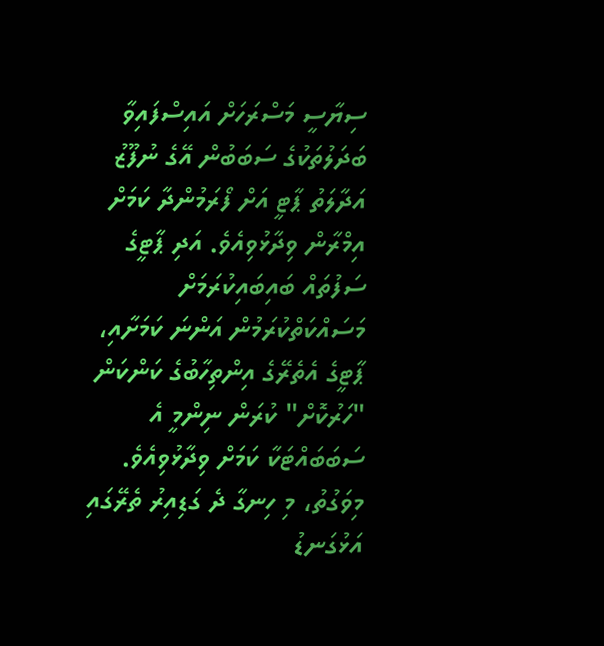ސިޔާސީ މަސްރަހަށް އައިސްފައިވާ ބަދަލުތަކުގެ ސަބަބުން އޭގެ ނުފޫޒު އަދާލަތު ޕާޓީ އަށް ފޯރަމުންދާ ކަމަށް އިމްރާން ވިދާޅުވިއެވެ. އަދި ޕާޓީގެ ސަފުތައް ބައިބައިކުރަމަށް މަސައްކަތްކުރަމުން އަންނަ ކަމަށާއި، ޕާޓީގެ އެތެރޭގެ އިންތިހާބުގެ ކަންކަން "ހަރުކޮށް" ކުރަން ނިންމީ އެ ސަބަބައްޓަކާ ކަމަށް ވިދާޅުވިއެވެ.
މިވަގުތު، މި ހިނގާ ދެ ގަޑިއިރު ތެރޭގައި އަޅުގަނޑު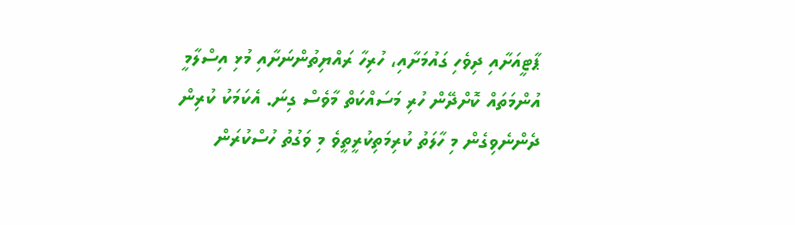ޕާޓީއަށާއި ދިވެހި ގައުމަށާއި، ހުރިހާ ރައްޔިތުންނަށާއި މުޅި އިސްލާމީ އުންމަތައް ކޮށްދޭން ހުރި މަސައްކަތް މާވެސް ގިނަ. އެކަމަކު ކުރިން ދެންނެވިގެން މި ހާލަތު ކުރިމަތިކުރީތީވެ މި ވަގުތު ހުސްކުރަން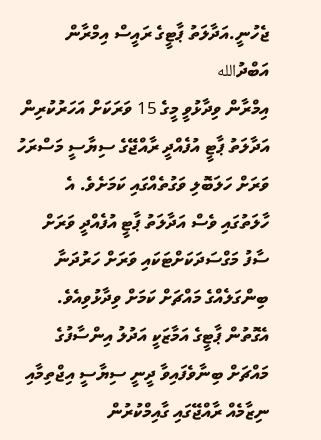ޖެހުނީ.އަދާލަތު ޕާޓީގެ ރައީސް އިމްރާން އަބްދުالله
އިމްރާން ވިދާޅުވީ މީގެ 15 ވަރަކަށް އަހަރުކުރިން އަދާލަތު ޕާޓީ އުފެއްދީ ރާއްޖޭގެ ސިޔާސީ މަސްރަހު ވަރަށް ހަލަބޮލި ވަގުތެއްގައި ކަމަށެވެ. އެ ހާލަތުގައި ވެސް އަދާލަތު ޕާޓީ އުފެއްދީ ވަރަށް ސާފު މަގްސަދަކަށްޓަކައި ވަރަށް ހަރުދަނާ ބިންގަލެއްގެ މައްޗަށް ކަމަށް ވިދާޅުވިއެވެ. އެގޮތުން ޕާޓީގެ އަމާޒަކީ އަދުލު އިންސާފުގެ މައްޗަށް ބިނާވެފައިވާ ދީނީ ސިޔާސީ އިޖްތިމާއި ނިޒާމެއް ރާއްޖޭގައި ގާއިމްކުރުން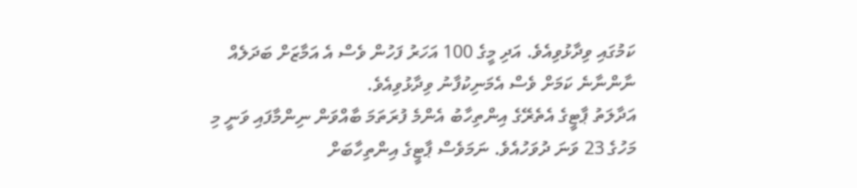ކަމުގައި ވިދާޅުވިއެވެ. އަދި މީގެ 100 އަހަރު ފަހުން ވެސް އެ އަމާޒަށް ބަދަލެއް ނާންނާނެ ކަމަށް ވެސް އެމަނިކުފާނު ވިދާޅުވިއެވެ.
އަދާލަތު ޕާޓީގެ އެތެރޭގެ އިންތިހާބު އެންމެ ފުރަތަމަ ބާއްވަން ނިންމާފައި ވަނީ މި މަހުގެ 23 ވަނަ ދުވަހުއެވެ. ނަމަވެސް ޕާޓީގެ އިންތިހާބަށް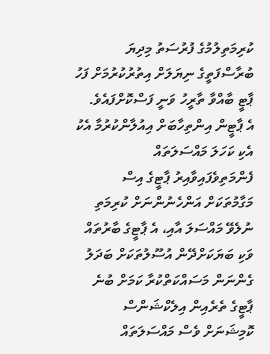ކުރިމަތިލުމުގެ ފުރުސަތު މިދިޔަ ބުރާސްފަތީގެ ނިޔަލަށް އިތުރުކުރުމަށް ފަހު ޕާޓީ ބާއްވާ ތާރީހު ވަނީ ފަސްކޮށްފައެވެ.
އެ ޕާޓީން އިންތިހާބަށް އިއުލާންކުރުމާ އެކު އެކި ކަހަލަ މައްސަލަތައް ފެންމަތިވެފައިވާއިރު ޕާޓީގެ އިސް މަގާމުތަކަށް އަންހެނުންނަށް ކުރިމަތި ނުލެވޭ މައްސަލަ އާއި، އެ ޕާޓީގެ ބާރުތައް ވަކި ބަޔަކަށްދޭން އުސޫލުތަކަށް ބަދަލު ގެންނަން މަސައްކަތްކުރާ ކަމަށް ބުނެ ޕާޓީގެ ތެރެއިން އިލެކްޝަންސް ކޮމިޝަނަށް ވެސް މައްސަލަތައް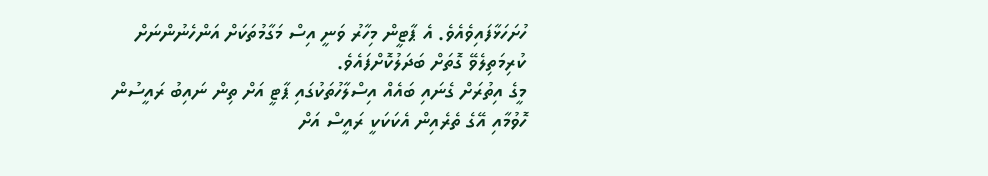ހުށަހަޅާފައިވެއެވެ. އެ ޕާޓީން މިހާރު ވަނީ އިސް މަގާމުތަކަށް އަންހެނުންނަށް ކުރިމަތިލެވޭ ގޮތަށް ބަދަލުކޮށްފައެވެ.
މީގެ އިތުރަށް ގެނައި ބައެއް އިސްލާހުތަކުގައި ޕާޓީ އަށް ތިން ނައިބު ރައީސުން ހޮވުމާއި އޭގެ ތެރެއިން އެކަކަކީ ރައީސް އަށް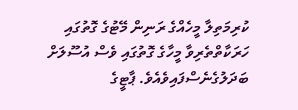ކުރިމަތިލާ މީހެއްގެ ރަނިން މޭޓުގެ ގޮތުގައި ހަރަކާތްތެރިވާ މީހާގެ ގޮތުގައި ވެސް އުސޫލަށް ބަދަލުގެނެސްފައިވެއެވެ. ޕާޓީގެ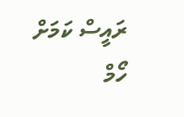ރައީސް ކަމަށް ހޯމް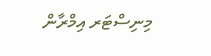މިނިސްޓަރ އިމްރާން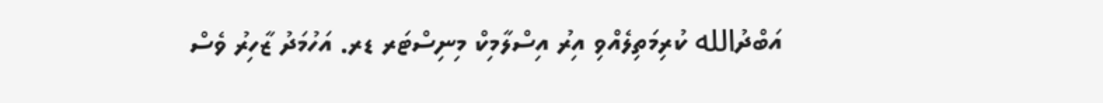އަބްދުالله ކުރިމަތިލެއްވި އިރު އިސްލާމިކް މިނިސްޓަރ ޑރ. އަހުމަދު ޒާހިރު ވެސް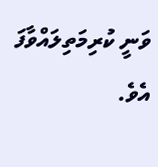ވަނީ ކުރިމަތިލައްވާފަ އެވެ.